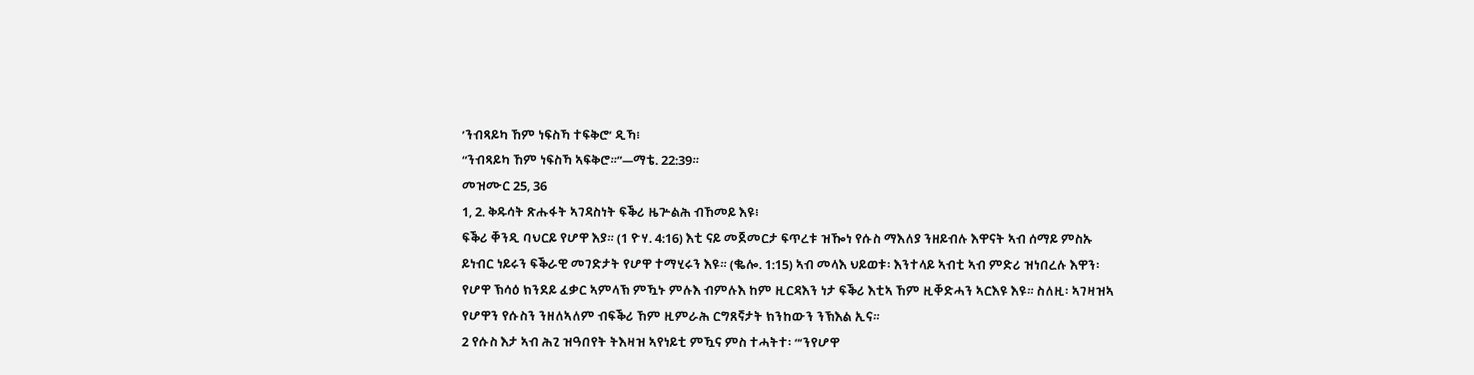’ንብጻይካ ኸም ነፍስኻ ተፍቅሮ’ ዲኻ፧
“ንብጻይካ ኸም ነፍስኻ ኣፍቅሮ።”—ማቴ. 22:39።
መዝሙር 25, 36
1, 2. ቅዱሳት ጽሑፋት ኣገዳስነት ፍቕሪ ዜጕልሕ ብኸመይ እዩ፧
ፍቕሪ ቐንዲ ባህርይ የሆዋ እያ። (1 ዮሃ. 4:16) እቲ ናይ መጀመርታ ፍጥረቱ ዝዀነ የሱስ ማእለያ ንዘይብሉ እዋናት ኣብ ሰማይ ምስኡ ይነብር ነይሩን ፍቕራዊ መገድታት የሆዋ ተማሂሩን እዩ። (ቈሎ. 1:15) ኣብ መላእ ህይወቱ፡ እንተላይ ኣብቲ ኣብ ምድሪ ዝነበረሉ እዋን፡ የሆዋ ኽሳዕ ክንደይ ፈቃር ኣምላኽ ምዃኑ ምሉእ ብምሉእ ከም ዚርዳእን ነታ ፍቕሪ እቲኣ ኸም ዚቐድሓን ኣርእዩ እዩ። ስለዚ፡ ኣገዛዝኣ የሆዋን የሱስን ንዘለኣለም ብፍቕሪ ኸም ዚምራሕ ርግጸኛታት ክንከውን ንኽእል ኢና።
2 የሱስ እታ ኣብ ሕጊ ዝዓበየት ትእዛዝ ኣየነይቲ ምዃና ምስ ተሓትተ፡ “‘ንየሆዋ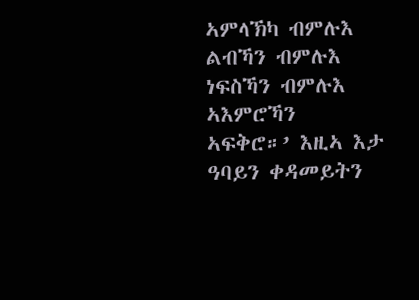ኣምላኽካ ብምሉእ ልብኻን ብምሉእ ነፍስኻን ብምሉእ ኣእምሮኻን ኣፍቅሮ።’ እዚኣ እታ ዓባይን ቀዳመይትን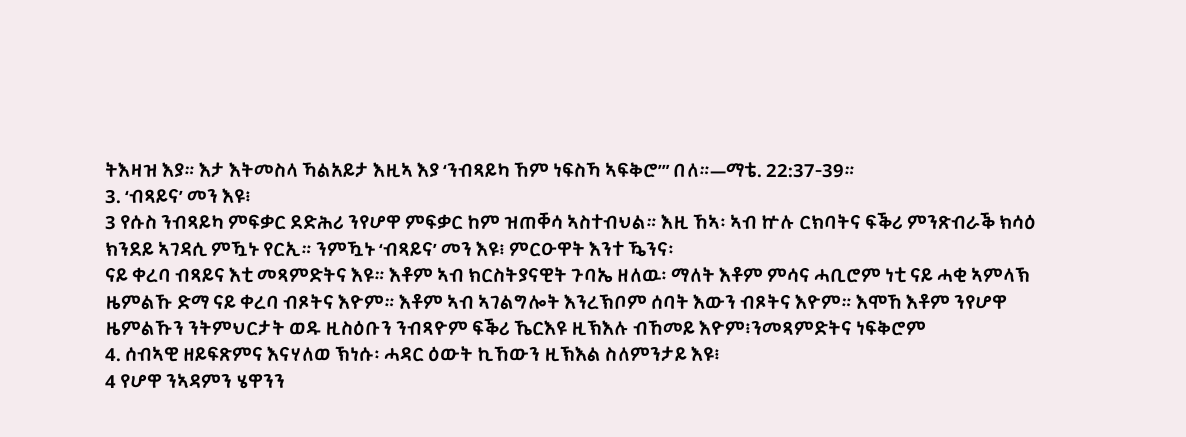ትእዛዝ እያ። እታ እትመስላ ኻልአይታ እዚኣ እያ ‘ንብጻይካ ኸም ነፍስኻ ኣፍቅሮ’” በለ።—ማቴ. 22:37-39።
3. ‘ብጻይና’ መን እዩ፧
3 የሱስ ንብጻይካ ምፍቃር ደድሕሪ ንየሆዋ ምፍቃር ከም ዝጠቐሳ ኣስተብህል። እዚ ኸኣ፡ ኣብ ኵሉ ርክባትና ፍቕሪ ምንጽብራቕ ክሳዕ ክንደይ ኣገዳሲ ምዃኑ የርኢ። ንምዃኑ ‘ብጻይና’ መን እዩ፧ ምርዑዋት እንተ ዄንና፡
ናይ ቀረባ ብጻይና እቲ መጻምድትና እዩ። እቶም ኣብ ክርስትያናዊት ጉባኤ ዘለዉ፡ ማለት እቶም ምሳና ሓቢሮም ነቲ ናይ ሓቂ ኣምላኽ ዜምልኹ ድማ ናይ ቀረባ ብጾትና እዮም። እቶም ኣብ ኣገልግሎት እንረኽቦም ሰባት እውን ብጾትና እዮም። እሞኸ እቶም ንየሆዋ ዜምልኹን ንትምህርታት ወዱ ዚስዕቡን ንብጻዮም ፍቕሪ ኼርእዩ ዚኽእሉ ብኸመይ እዮም፧ንመጻምድትና ነፍቅሮም
4. ሰብኣዊ ዘይፍጽምና እናሃለወ ኽነሱ፡ ሓዳር ዕውት ኪኸውን ዚኽእል ስለምንታይ እዩ፧
4 የሆዋ ንኣዳምን ሄዋንን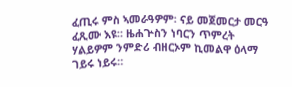ፈጢሩ ምስ ኣመራዓዎም፡ ናይ መጀመርታ መርዓ ፈጺሙ እዩ። ዜሐጕስን ነባርን ጥምረት ሃልይዎም ንምድሪ ብዘርኦም ኪመልዋ ዕላማ ገይሩ ነይሩ።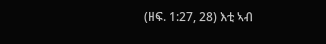(ዘፍ. 1:27, 28) እቲ ኣብ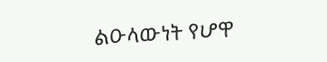ልዑላውነት የሆዋ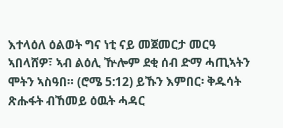እተላዕለ ዕልወት ግና ነቲ ናይ መጀመርታ መርዓ ኣበላሸዎ፣ ኣብ ልዕሊ ዅሎም ደቂ ሰብ ድማ ሓጢኣትን ሞትን ኣስዓበ። (ሮሜ 5:12) ይኹን እምበር፡ ቅዱሳት ጽሑፋት ብኸመይ ዕዉት ሓዳር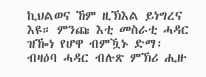ኪህልወና ኸም ዚኽእል ይነግረና እዩ። ምንጩ እቲ መስራቲ ሓዳር ዝዀነ የሆዋ ብምዃኑ ድማ፡ ብዛዕባ ሓዳር ብሉጽ ምኽሪ ሒዙ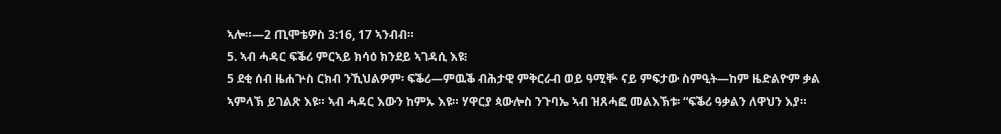ኣሎ።—2 ጢሞቴዎስ 3:16, 17 ኣንብብ።
5. ኣብ ሓዳር ፍቕሪ ምርኣይ ክሳዕ ክንደይ ኣገዳሲ እዩ፧
5 ደቂ ሰብ ዜሐጕስ ርክብ ንኺህልዎም፡ ፍቕሪ—ምዉቕ ብሕታዊ ምቅርራብ ወይ ዓሚቝ ናይ ምፍታው ስምዒት—ከም ዜድልዮም ቃል ኣምላኽ ይገልጽ እዩ። ኣብ ሓዳር እውን ከምኡ እዩ። ሃዋርያ ጳውሎስ ንጉባኤ ኣብ ዝጸሓፎ መልእኽቱ፡ “ፍቕሪ ዓቃልን ለዋህን እያ።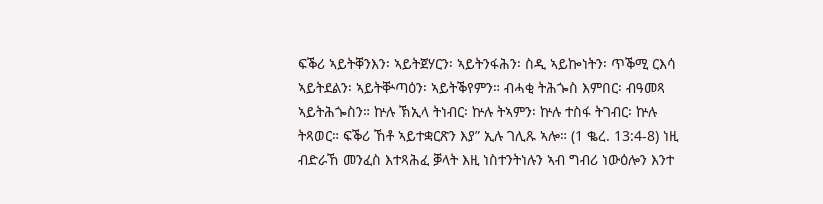ፍቕሪ ኣይትቐንእን፡ ኣይትጀሃርን፡ ኣይትንፋሕን፡ ስዲ ኣይኰነትን፡ ጥቕሚ ርእሳ ኣይትደልን፡ ኣይትቝጣዕን፡ ኣይትቕየምን። ብሓቂ ትሕጐስ እምበር፡ ብዓመጻ ኣይትሕጐስን። ኵሉ ኽኢላ ትነብር፡ ኵሉ ትኣምን፡ ኵሉ ተስፋ ትገብር፡ ኵሉ ትጻወር። ፍቕሪ ኸቶ ኣይተቋርጽን እያ” ኢሉ ገሊጹ ኣሎ። (1 ቈረ. 13:4-8) ነዚ ብድራኸ መንፈስ እተጻሕፈ ቓላት እዚ ነስተንትነሉን ኣብ ግብሪ ነውዕሎን እንተ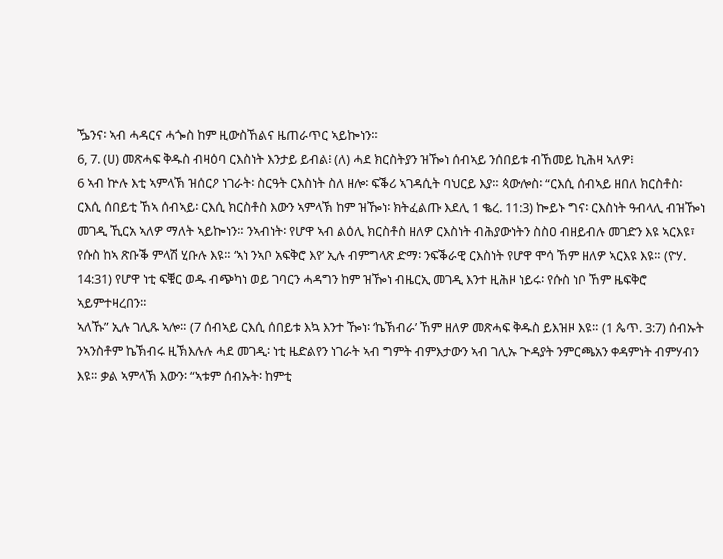ዄንና፡ ኣብ ሓዳርና ሓጐስ ከም ዚውስኸልና ዜጠራጥር ኣይኰነን።
6, 7. (ሀ) መጽሓፍ ቅዱስ ብዛዕባ ርእስነት እንታይ ይብል፧ (ለ) ሓደ ክርስትያን ዝዀነ ሰብኣይ ንሰበይቱ ብኸመይ ኪሕዛ ኣለዎ፧
6 ኣብ ኵሉ እቲ ኣምላኽ ዝሰርዖ ነገራት፡ ስርዓት ርእስነት ስለ ዘሎ፡ ፍቕሪ ኣገዳሲት ባህርይ እያ። ጳውሎስ፡ “ርእሲ ሰብኣይ ዘበለ ክርስቶስ፡ ርእሲ ሰበይቲ ኸኣ ሰብኣይ፡ ርእሲ ክርስቶስ እውን ኣምላኽ ከም ዝዀነ፡ ክትፈልጡ እደሊ 1 ቈረ. 11:3) ኰይኑ ግና፡ ርእስነት ዓብላሊ ብዝዀነ መገዲ ኺርአ ኣለዎ ማለት ኣይኰነን። ንኣብነት፡ የሆዋ ኣብ ልዕሊ ክርስቶስ ዘለዎ ርእስነት ብሕያውነትን ስስዐ ብዘይብሉ መገድን እዩ ኣርእዩ፣ የሱስ ከኣ ጽቡቕ ምላሽ ሂቡሉ እዩ። ‘ኣነ ንኣቦ አፍቅሮ እየ’ ኢሉ ብምግላጽ ድማ፡ ንፍቕራዊ ርእስነት የሆዋ ሞሳ ኸም ዘለዎ ኣርእዩ እዩ። (ዮሃ. 14:31) የሆዋ ነቲ ፍቑር ወዱ ብጭካነ ወይ ገባርን ሓዳግን ከም ዝዀነ ብዜርኢ መገዲ እንተ ዚሕዞ ነይሩ፡ የሱስ ነቦ ኸም ዜፍቅሮ ኣይምተዛረበን።
ኣለኹ” ኢሉ ገሊጹ ኣሎ። (7 ሰብኣይ ርእሲ ሰበይቱ እኳ እንተ ዀነ፡ ‘ኬኽብራ’ ኸም ዘለዎ መጽሓፍ ቅዱስ ይእዝዞ እዩ። (1 ጴጥ. 3:7) ሰብኡት ንኣንስቶም ኬኽብሩ ዚኽእሉሉ ሓደ መገዲ፡ ነቲ ዜድልየን ነገራት ኣብ ግምት ብምእታውን ኣብ ገሊኡ ጕዳያት ንምርጫአን ቀዳምነት ብምሃብን እዩ። ቃል ኣምላኽ እውን፡ “ኣቱም ሰብኡት፡ ከምቲ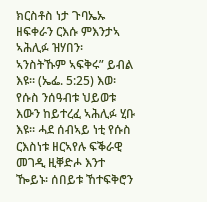ክርስቶስ ነታ ጉባኤኡ ዘፍቀራን ርእሱ ምእንታኣ ኣሕሊፉ ዝሃበን፡ ኣንስትኹም ኣፍቅሩ” ይብል እዩ። (ኤፌ. 5:25) እወ፡ የሱስ ንሰዓብቱ ህይወቱ እውን ከይተረፈ ኣሕሊፉ ሂቡ እዩ። ሓደ ሰብኣይ ነቲ የሱስ ርእስነቱ ዘርኣየሉ ፍቕራዊ መገዲ ዚቐድሖ እንተ ዀይኑ፡ ሰበይቱ ኸተፍቅሮን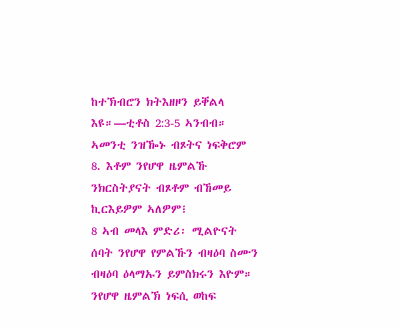ከተኽብሮን ክትእዘዞን ይቐልላ እዩ።—ቲቶስ 2:3-5 ኣንብብ።
ኣመንቲ ንዝዀኑ ብጾትና ነፍቅሮም
8. እቶም ንየሆዋ ዜምልኹ ንክርስትያናት ብጾቶም ብኸመይ ኪርእይዎም ኣለዎም፧
8 ኣብ መላእ ምድሪ፡ ሚልዮናት ሰባት ንየሆዋ የምልኹን ብዛዕባ ስሙን ብዛዕባ ዕላማኡን ይምስክሩን እዮም። ንየሆዋ ዜምልኽ ነፍሲ ወከፍ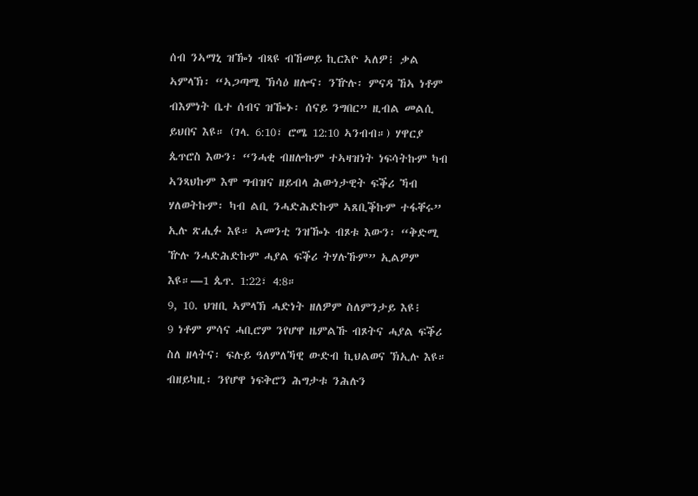ሰብ ንኣማኒ ዝዀነ ብጻዩ ብኸመይ ኪርእዮ ኣለዎ፧ ቃል ኣምላኽ፡ “ኣጋጣሚ ኽሳዕ ዘሎና፡ ንዅሉ፡ ምናዳ ኸኣ ነቶም ብእምነት ቤተ ሰብና ዝዀኑ፡ ሰናይ ንግበር” ዚብል መልሲ ይህበና እዩ። (ገላ. 6:10፣ ሮሜ 12:10 ኣንብብ።) ሃዋርያ ጴጥሮስ እውን፡ “ንሓቂ ብዘሎኩም ተኣዛዝነት ነፍሳትኩም ካብ ኣንጻህኩም እሞ ግብዝና ዘይብላ ሕውነታዊት ፍቕሪ ኻብ ሃለወትኩም፡ ካብ ልቢ ንሓድሕድኩም ኣጸቢቕኩም ተፋቐሩ” ኢሉ ጽሒፉ እዩ። ኣመንቲ ንዝዀኑ ብጾቱ እውን፡ “ቅድሚ ዅሉ ንሓድሕድኩም ሓያል ፍቕሪ ትሃሉኹም” ኢልዎም እዩ።—1 ጴጥ. 1:22፣ 4:8።
9, 10. ህዝቢ ኣምላኽ ሓድነት ዘለዎም ስለምንታይ እዩ፧
9 ነቶም ምሳና ሓቢሮም ንየሆዋ ዜምልኹ ብጾትና ሓያል ፍቕሪ ስለ ዘላትና፡ ፍሉይ ዓለምለኻዊ ውድብ ኪህልወና ኽኢሉ እዩ። ብዘይካዚ፡ ንየሆዋ ነፍቅሮን ሕግታቱ ንሕሉን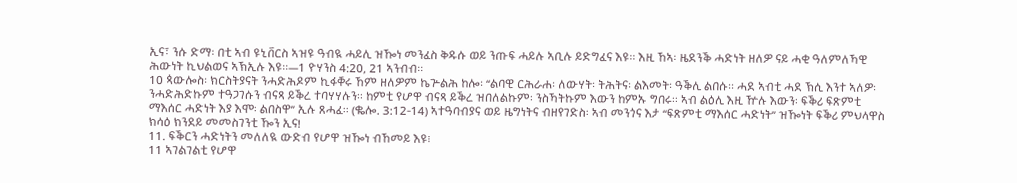ኢና፣ ንሱ ድማ፡ በቲ ኣብ ዩኒቨርስ ኣዝዩ ዓብዪ ሓይሊ ዝዀነ መንፈስ ቅዱሱ ወይ ንጡፍ ሓይሉ ኣቢሉ ይድግፈና እዩ። እዚ ኸኣ፡ ዜደንቕ ሓድነት ዘለዎ ናይ ሓቂ ዓለምለኻዊ ሕውነት ኪህልወና ኣኽኢሉ እዩ።—1 ዮሃንስ 4:20, 21 ኣንብብ።
10 ጳውሎስ፡ ክርስትያናት ንሓድሕዶም ኪፋቐሩ ኸም ዘለዎም ኬጕልሕ ከሎ፡ “ልባዊ ርሕራሐ፡ ለውሃት፡ ትሕትና፡ ልእመት፡ ዓቕሊ ልበሱ። ሓደ ኣብቲ ሓደ ኽሲ እንተ ኣለዎ፡ ንሓድሕድኩም ተዓጋገሱን ብናጻ ይቕረ ተባሃሃሉን። ከምቲ የሆዋ ብናጻ ይቕረ ዝበለልኩም፡ ንስኻትኩም እውን ከምኡ ግበሩ። ኣብ ልዕሊ እዚ ዅሉ እውን፡ ፍቕሪ ፍጽምቲ ማእሰር ሓድነት እያ እሞ፡ ልበስዋ” ኢሉ ጸሓፈ። (ቈሎ. 3:12-14) ኣተዓባብያና ወይ ዜግነትና ብዘየገድስ፡ ኣብ መንጎና እታ “ፍጽምቲ ማእሰር ሓድነት” ዝዀነት ፍቕሪ ምህላዋስ ክሳዕ ክንደይ መመስገንቲ ዀን ኢና!
11. ፍቕርን ሓድነትን መለለዪ ውድብ የሆዋ ዝዀነ ብኸመይ እዩ፧
11 ኣገልገልቲ የሆዋ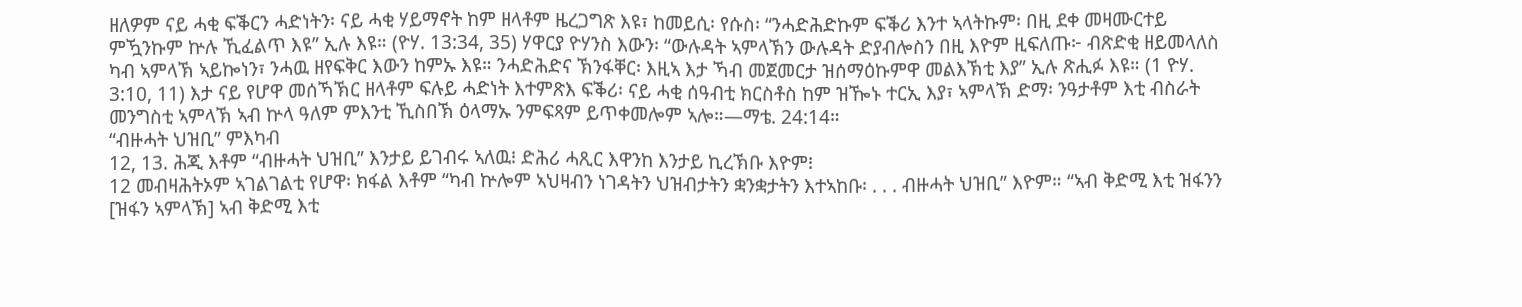ዘለዎም ናይ ሓቂ ፍቕርን ሓድነትን፡ ናይ ሓቂ ሃይማኖት ከም ዘላቶም ዜረጋግጽ እዩ፣ ከመይሲ፡ የሱስ፡ “ንሓድሕድኩም ፍቕሪ እንተ ኣላትኩም፡ በዚ ደቀ መዛሙርተይ ምዃንኩም ኵሉ ኺፈልጥ እዩ” ኢሉ እዩ። (ዮሃ. 13:34, 35) ሃዋርያ ዮሃንስ እውን፡ “ውሉዳት ኣምላኽን ውሉዳት ድያብሎስን በዚ እዮም ዚፍለጡ፦ ብጽድቂ ዘይመላለስ ካብ ኣምላኽ ኣይኰነን፣ ንሓዉ ዘየፍቅር እውን ከምኡ እዩ። ንሓድሕድና ኽንፋቐር፡ እዚኣ እታ ኻብ መጀመርታ ዝሰማዕኩምዋ መልእኽቲ እያ” ኢሉ ጽሒፉ እዩ። (1 ዮሃ. 3:10, 11) እታ ናይ የሆዋ መሰኻኽር ዘላቶም ፍሉይ ሓድነት እተምጽእ ፍቕሪ፡ ናይ ሓቂ ሰዓብቲ ክርስቶስ ከም ዝዀኑ ተርኢ እያ፣ ኣምላኽ ድማ፡ ንዓታቶም እቲ ብስራት መንግስቲ ኣምላኽ ኣብ ኵላ ዓለም ምእንቲ ኺስበኽ ዕላማኡ ንምፍጻም ይጥቀመሎም ኣሎ።—ማቴ. 24:14።
“ብዙሓት ህዝቢ” ምእካብ
12, 13. ሕጂ እቶም “ብዙሓት ህዝቢ” እንታይ ይገብሩ ኣለዉ፧ ድሕሪ ሓጺር እዋንከ እንታይ ኪረኽቡ እዮም፧
12 መብዛሕትኦም ኣገልገልቲ የሆዋ፡ ክፋል እቶም “ካብ ኵሎም ኣህዛብን ነገዳትን ህዝብታትን ቋንቋታትን እተኣከቡ፡ . . . ብዙሓት ህዝቢ” እዮም። “ኣብ ቅድሚ እቲ ዝፋንን [ዝፋን ኣምላኽ] ኣብ ቅድሚ እቲ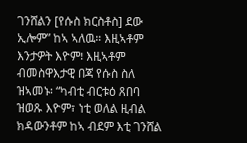ገንሸልን [የሱስ ክርስቶስ] ደው ኢሎም” ከኣ ኣለዉ። እዚኣቶም እንታዎት እዮም፧ እዚኣቶም ብመስዋእታዊ በጃ የሱስ ስለ ዝኣመኑ፡ “ካብቲ ብርቱዕ ጸበባ ዝወጹ እዮም፣ ነቲ ወለል ዚብል ክዳውንቶም ከኣ ብደም እቲ ገንሸል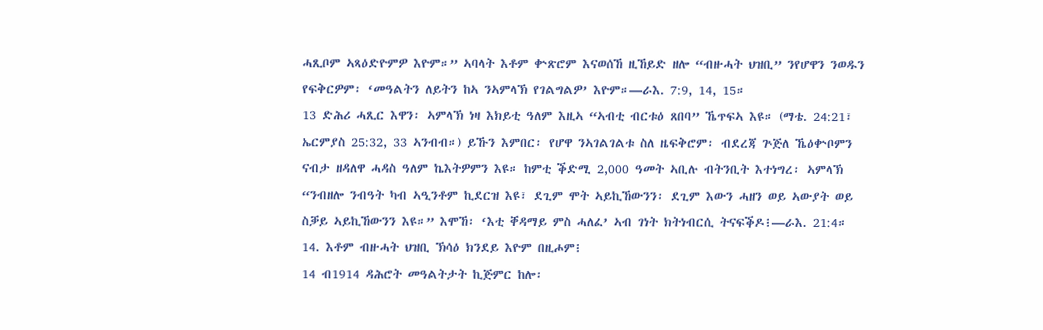ሓጺቦም ኣጻዕድዮምዎ እዮም።” ኣባላት እቶም ቍጽሮም እናወሰኸ ዚኸይድ ዘሎ “ብዙሓት ህዝቢ” ንየሆዋን ንወዱን የፍቅርዎም፡ ‘መዓልትን ለይትን ከኣ ንኣምላኽ የገልግልዎ’ እዮም።—ራእ. 7:9, 14, 15።
13 ድሕሪ ሓጺር እዋን፡ ኣምላኽ ነዛ እክይቲ ዓለም እዚኣ “ኣብቲ ብርቱዕ ጸበባ” ኼጥፍኣ እዩ። (ማቴ. 24:21፣ ኤርምያስ 25:32, 33 ኣንብብ።) ይኹን እምበር፡ የሆዋ ንኣገልገልቱ ስለ ዜፍቅሮም፡ ብደረጃ ጕጅለ ኼዕቍቦምን ናብታ ዘዳለዋ ሓዳስ ዓለም ኬእትዎምን እዩ። ከምቲ ቕድሚ 2,000 ዓመት ኣቢሉ ብትንቢት እተነግረ፡ ኣምላኽ “ንብዘሎ ንብዓት ካብ ኣዒንቶም ኪደርዝ እዩ፣ ደጊም ሞት ኣይኪኸውንን፡ ደጊም እውን ሓዘን ወይ ኣውያት ወይ ስቓይ ኣይኪኸውንን እዩ።” እሞኸ፡ ‘እቲ ቐዳማይ ምስ ሓለፈ’ ኣብ ገነት ክትነብርሲ ትናፍቕዶ፧—ራእ. 21:4።
14. እቶም ብዙሓት ህዝቢ ኽሳዕ ክንደይ እዮም በዚሖም፧
14 ብ1914 ዳሕሮት መዓልትታት ኪጅምር ከሎ፡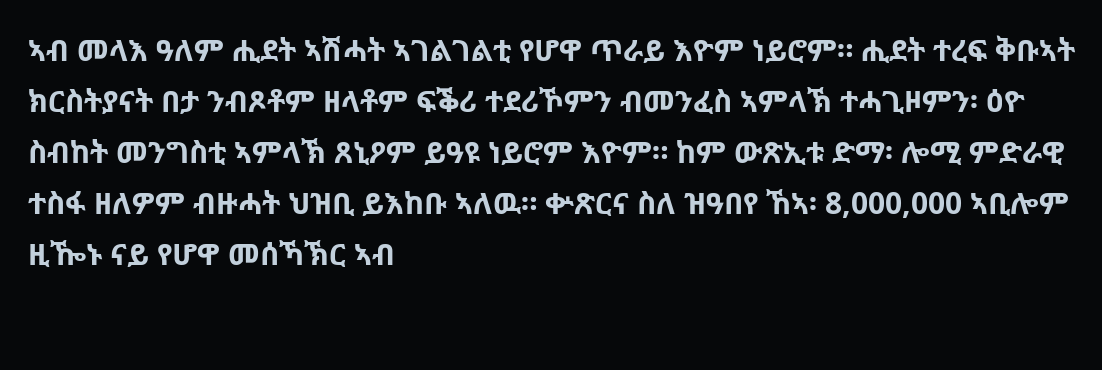ኣብ መላእ ዓለም ሒደት ኣሽሓት ኣገልገልቲ የሆዋ ጥራይ እዮም ነይሮም። ሒደት ተረፍ ቅቡኣት ክርስትያናት በታ ንብጾቶም ዘላቶም ፍቕሪ ተደሪኾምን ብመንፈስ ኣምላኽ ተሓጊዞምን፡ ዕዮ ስብከት መንግስቲ ኣምላኽ ጸኒዖም ይዓዩ ነይሮም እዮም። ከም ውጽኢቱ ድማ፡ ሎሚ ምድራዊ ተስፋ ዘለዎም ብዙሓት ህዝቢ ይእከቡ ኣለዉ። ቍጽርና ስለ ዝዓበየ ኸኣ፡ 8,000,000 ኣቢሎም ዚዀኑ ናይ የሆዋ መሰኻኽር ኣብ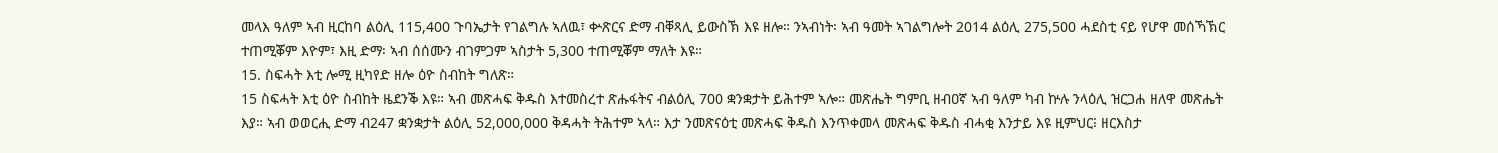መላእ ዓለም ኣብ ዚርከባ ልዕሊ 115,400 ጉባኤታት የገልግሉ ኣለዉ፣ ቍጽርና ድማ ብቐጻሊ ይውስኽ እዩ ዘሎ። ንኣብነት፡ ኣብ ዓመት ኣገልግሎት 2014 ልዕሊ 275,500 ሓደስቲ ናይ የሆዋ መሰኻኽር ተጠሚቖም እዮም፣ እዚ ድማ፡ ኣብ ሰሰሙን ብገምጋም ኣስታት 5,300 ተጠሚቖም ማለት እዩ።
15. ስፍሓት እቲ ሎሚ ዚካየድ ዘሎ ዕዮ ስብከት ግለጽ።
15 ስፍሓት እቲ ዕዮ ስብከት ዜደንቕ እዩ። ኣብ መጽሓፍ ቅዱስ እተመስረተ ጽሑፋትና ብልዕሊ 700 ቋንቋታት ይሕተም ኣሎ። መጽሔት ግምቢ ዘብዐኛ ኣብ ዓለም ካብ ኵሉ ንላዕሊ ዝርጋሐ ዘለዋ መጽሔት እያ። ኣብ ወወርሒ ድማ ብ247 ቋንቋታት ልዕሊ 52,000,000 ቅዳሓት ትሕተም ኣላ። እታ ንመጽናዕቲ መጽሓፍ ቅዱስ እንጥቀመላ መጽሓፍ ቅዱስ ብሓቂ እንታይ እዩ ዚምህር፧ ዘርእስታ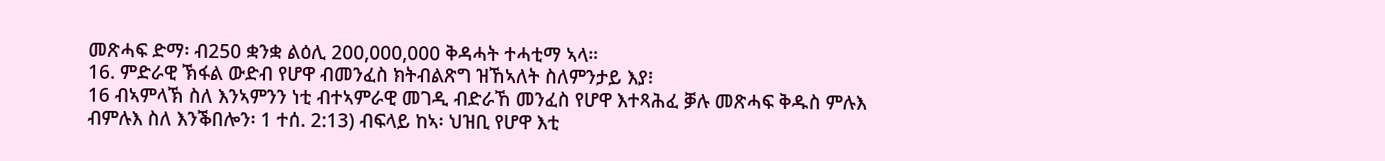መጽሓፍ ድማ፡ ብ250 ቋንቋ ልዕሊ 200,000,000 ቅዳሓት ተሓቲማ ኣላ።
16. ምድራዊ ኽፋል ውድብ የሆዋ ብመንፈስ ክትብልጽግ ዝኸኣለት ስለምንታይ እያ፧
16 ብኣምላኽ ስለ እንኣምንን ነቲ ብተኣምራዊ መገዲ ብድራኸ መንፈስ የሆዋ እተጻሕፈ ቓሉ መጽሓፍ ቅዱስ ምሉእ ብምሉእ ስለ እንቕበሎን፡ 1 ተሰ. 2:13) ብፍላይ ከኣ፡ ህዝቢ የሆዋ እቲ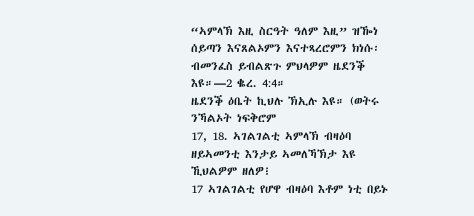“ኣምላኽ እዚ ስርዓት ዓለም እዚ” ዝዀነ ሰይጣን እናጸልኦምን እናተጻረሮምን ክነሱ፡ ብመንፈስ ይብልጽጉ ምህላዎም ዜደንቕ እዩ።—2 ቈረ. 4:4።
ዜደንቕ ዕቤት ኪህሉ ኽኢሉ እዩ። (ወትሩ ንኻልኦት ነፍቅሮም
17, 18. ኣገልገልቲ ኣምላኽ ብዛዕባ ዘይኣመንቲ እንታይ ኣመለኻኽታ እዩ ኺህልዎም ዘለዎ፧
17 ኣገልገልቲ የሆዋ ብዛዕባ እቶም ነቲ በይኑ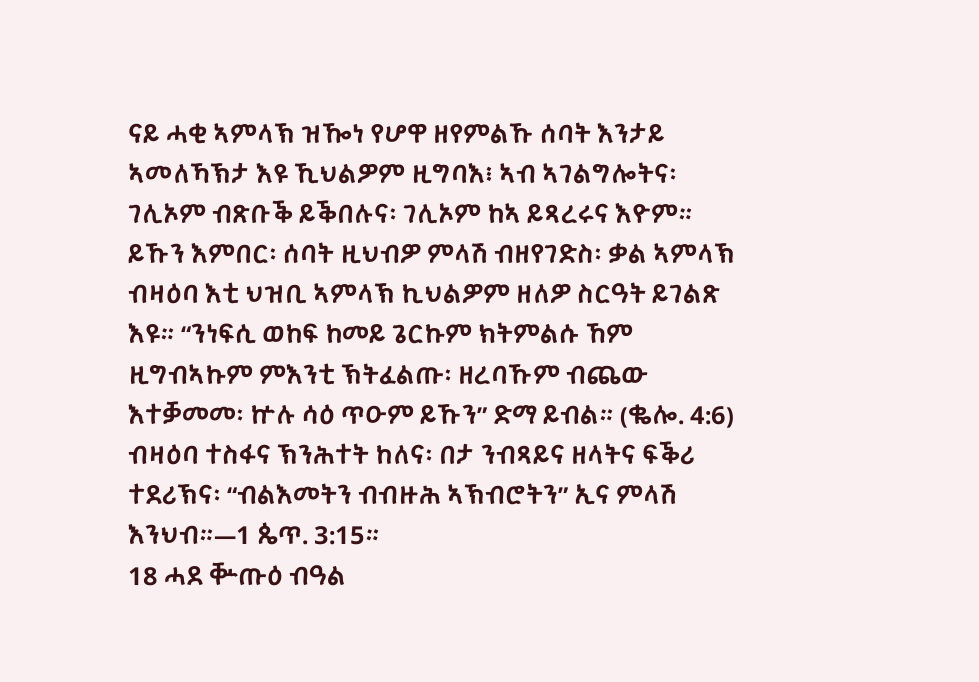ናይ ሓቂ ኣምላኽ ዝዀነ የሆዋ ዘየምልኹ ሰባት እንታይ ኣመለኻኽታ እዩ ኺህልዎም ዚግባእ፧ ኣብ ኣገልግሎትና፡ ገሊኦም ብጽቡቕ ይቕበሉና፡ ገሊኦም ከኣ ይጻረሩና እዮም። ይኹን እምበር፡ ሰባት ዚህብዎ ምላሽ ብዘየገድስ፡ ቃል ኣምላኽ ብዛዕባ እቲ ህዝቢ ኣምላኽ ኪህልዎም ዘለዎ ስርዓት ይገልጽ እዩ። “ንነፍሲ ወከፍ ከመይ ጌርኩም ክትምልሱ ኸም ዚግብኣኩም ምእንቲ ኽትፈልጡ፡ ዘረባኹም ብጨው እተቓመመ፡ ኵሉ ሳዕ ጥዑም ይኹን” ድማ ይብል። (ቈሎ. 4:6) ብዛዕባ ተስፋና ኽንሕተት ከለና፡ በታ ንብጻይና ዘላትና ፍቕሪ ተደሪኽና፡ “ብልእመትን ብብዙሕ ኣኽብሮትን” ኢና ምላሽ እንህብ።—1 ጴጥ. 3:15።
18 ሓደ ቝጡዕ ብዓል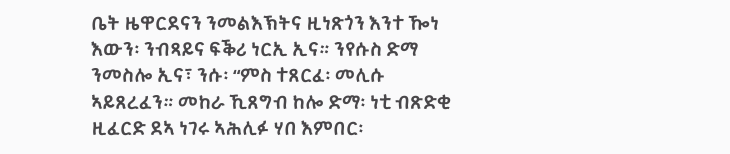ቤት ዜዋርደናን ንመልእኽትና ዚነጽጎን እንተ ዀነ እውን፡ ንብጻይና ፍቕሪ ነርኢ ኢና። ንየሱስ ድማ ንመስሎ ኢና፣ ንሱ፡ “ምስ ተጸርፈ፡ መሊሱ ኣይጸረፈን። መከራ ኺጸግብ ከሎ ድማ፡ ነቲ ብጽድቂ ዚፈርድ ደኣ ነገሩ ኣሕሊፉ ሃበ እምበር፡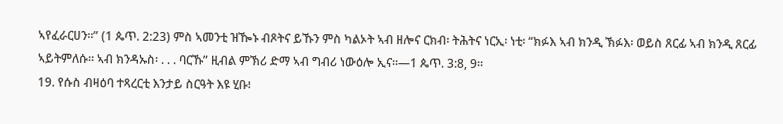ኣየፈራርሀን።” (1 ጴጥ. 2:23) ምስ ኣመንቲ ዝዀኑ ብጾትና ይኹን ምስ ካልኦት ኣብ ዘሎና ርክብ፡ ትሕትና ነርኢ፡ ነቲ፡ “ክፉእ ኣብ ክንዲ ኽፉእ፡ ወይስ ጸርፊ ኣብ ክንዲ ጸርፊ ኣይትምለሱ። ኣብ ክንዳኡስ፡ . . . ባርኹ” ዚብል ምኽሪ ድማ ኣብ ግብሪ ነውዕሎ ኢና።—1 ጴጥ. 3:8, 9።
19. የሱስ ብዛዕባ ተጻረርቲ እንታይ ስርዓት እዩ ሂቡ፧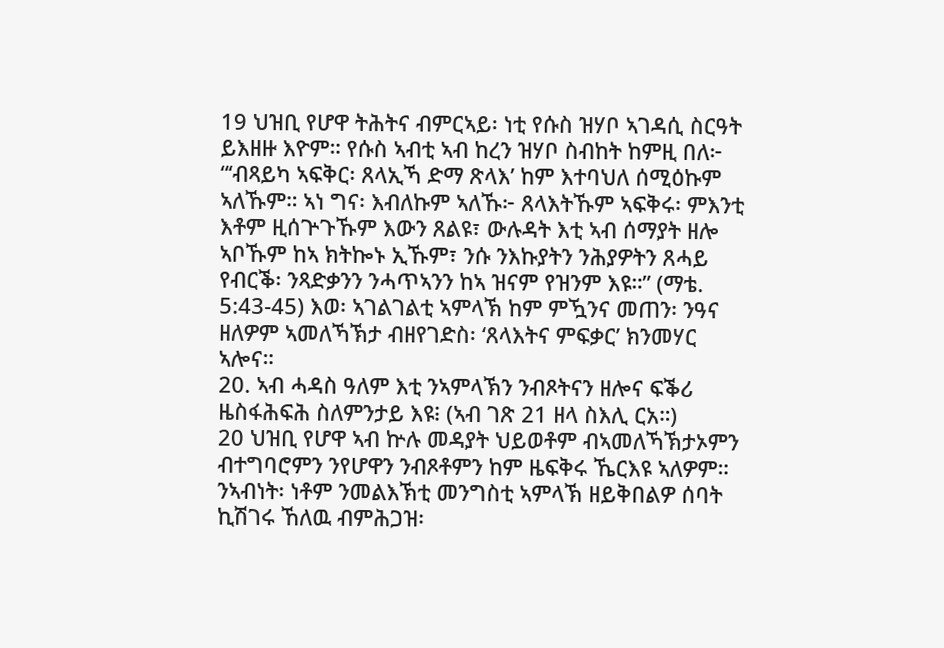19 ህዝቢ የሆዋ ትሕትና ብምርኣይ፡ ነቲ የሱስ ዝሃቦ ኣገዳሲ ስርዓት ይእዘዙ እዮም። የሱስ ኣብቲ ኣብ ከረን ዝሃቦ ስብከት ከምዚ በለ፦ “‘ብጻይካ ኣፍቅር፡ ጸላኢኻ ድማ ጽላእ’ ከም እተባህለ ሰሚዕኩም ኣለኹም። ኣነ ግና፡ እብለኩም ኣለኹ፦ ጸላእትኹም ኣፍቅሩ፡ ምእንቲ እቶም ዚሰጕጉኹም እውን ጸልዩ፣ ውሉዳት እቲ ኣብ ሰማያት ዘሎ ኣቦኹም ከኣ ክትኰኑ ኢኹም፣ ንሱ ንእኩያትን ንሕያዎትን ጸሓይ የብርቕ፡ ንጻድቃንን ንሓጥኣንን ከኣ ዝናም የዝንም እዩ።” (ማቴ. 5:43-45) እወ፡ ኣገልገልቲ ኣምላኽ ከም ምዃንና መጠን፡ ንዓና ዘለዎም ኣመለኻኽታ ብዘየገድስ፡ ‘ጸላእትና ምፍቃር’ ክንመሃር ኣሎና።
20. ኣብ ሓዳስ ዓለም እቲ ንኣምላኽን ንብጾትናን ዘሎና ፍቕሪ ዜስፋሕፍሕ ስለምንታይ እዩ፧ (ኣብ ገጽ 21 ዘላ ስእሊ ርአ።)
20 ህዝቢ የሆዋ ኣብ ኵሉ መዳያት ህይወቶም ብኣመለኻኽታኦምን ብተግባሮምን ንየሆዋን ንብጾቶምን ከም ዜፍቅሩ ኼርእዩ ኣለዎም። ንኣብነት፡ ነቶም ንመልእኽቲ መንግስቲ ኣምላኽ ዘይቅበልዎ ሰባት ኪሽገሩ ኸለዉ ብምሕጋዝ፡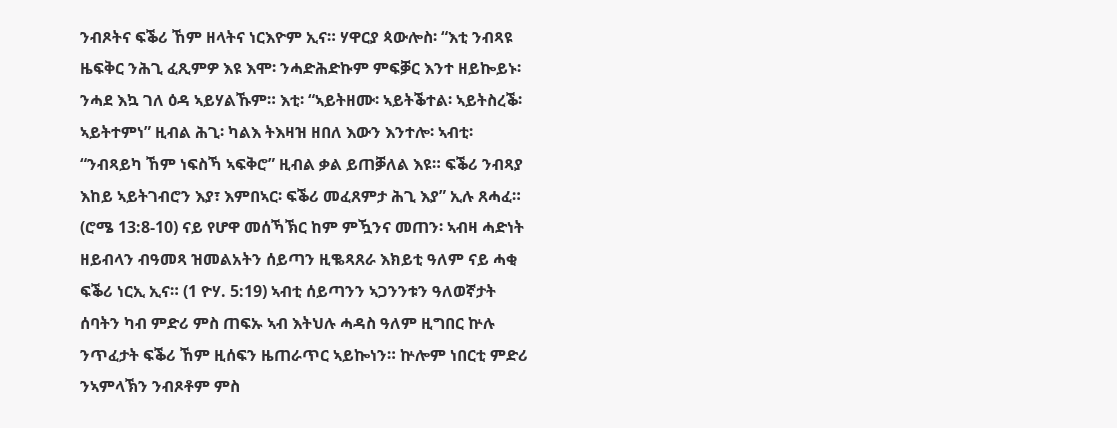ንብጾትና ፍቕሪ ኸም ዘላትና ነርእዮም ኢና። ሃዋርያ ጳውሎስ፡ “እቲ ንብጻዩ ዜፍቅር ንሕጊ ፈጺምዎ እዩ እሞ፡ ንሓድሕድኩም ምፍቓር እንተ ዘይኰይኑ፡ ንሓደ እኳ ገለ ዕዳ ኣይሃልኹም። እቲ፡ “ኣይትዘሙ፡ ኣይትቕተል፡ ኣይትስረቕ፡ ኣይትተምነ” ዚብል ሕጊ፡ ካልእ ትእዛዝ ዘበለ እውን እንተሎ፡ ኣብቲ፡ “ንብጻይካ ኸም ነፍስኻ ኣፍቅሮ” ዚብል ቃል ይጠቓለል እዩ። ፍቕሪ ንብጻያ እከይ ኣይትገብሮን እያ፣ እምበኣር፡ ፍቕሪ መፈጸምታ ሕጊ እያ” ኢሉ ጸሓፈ። (ሮሜ 13:8-10) ናይ የሆዋ መሰኻኽር ከም ምዃንና መጠን፡ ኣብዛ ሓድነት ዘይብላን ብዓመጻ ዝመልአትን ሰይጣን ዚቈጻጸራ እክይቲ ዓለም ናይ ሓቂ ፍቕሪ ነርኢ ኢና። (1 ዮሃ. 5:19) ኣብቲ ሰይጣንን ኣጋንንቱን ዓለወኛታት ሰባትን ካብ ምድሪ ምስ ጠፍኡ ኣብ እትህሉ ሓዳስ ዓለም ዚግበር ኵሉ ንጥፈታት ፍቕሪ ኸም ዚሰፍን ዜጠራጥር ኣይኰነን። ኵሎም ነበርቲ ምድሪ ንኣምላኽን ንብጾቶም ምስ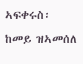ኣፍቀሩስ፡ ከመይ ዝኣመሰለ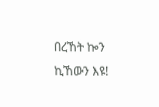በረኸት ኰን ኪኸውን እዩ!